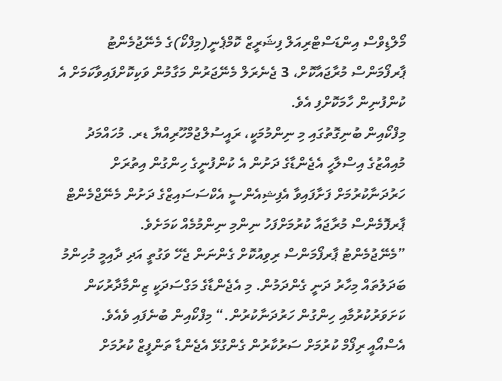މޯލްޑިވްސް އިންޑަސްޓްރިއަލް ފިޝަރީޒް ކޮމްޕެނީ(މިފްކޯ)ގެ މެނޭޖުމެންޓު ޕާރފޯމަންސް މުރާޖައާކޮށް، 3 ޖެނެރަލް މެނޭޖަރުން މަގާމުން ވަކިކޮށްފައިވާކަމަށް އެ ކުންފުނިން ހާމަކޮށްފި އެވެ.
މިފްކޯއިން ބުނިގޮތުގައި މި ނިންމުމަކީ، ރައީސުލްޖުމްހޫރިއްޔާ ޑރ. މުހައްމަދު މުއިއްޒުގެ އިސްލާހީ އެޖެންޑާގެ ދަށުން އެ ކުންފުނީގެ ހިންގުން އިތުރަށް ހަރުދަނާކުރުމަށް ފަށާފައިވާ އެފިޝިއެންސީ އެކްސަސައިޒްގެ ދަށުން މެނޭޖްމެންޓް ޕާރފޮމެންސް މުރާޖައާ ކުރުމަށްފަހު ނިންމި ނިންމުމެއް ކަމަށެވެ.
”މެނޭޖުމެންޓު ޕާރފޯމަންސް ރިވިއުކޮށް ގެންނަން ޖެހޭ ވަގުތީ އަދި ދާއިމީ މުހިންމު ބަދަލުތައް މިހާރު ދަނީ ގެންދަމުން. މި އެޖެންޑާގެ މަގްސަދަކީ ޒިންމާދާރުކަން ކަށަވަރުކުރުމާއި ހިންގުން ހަރުދަނާކުރުން.“ މިފްކޯއިން ބުނެފައި ވެއެވެ.
އެސްއޯއީ ރިފޯމް ކުރުމަށް ސަރުކާރުން ގެންގުޅޭ އެޖެންޑާ ތަންފީޒް ކުރުމަށް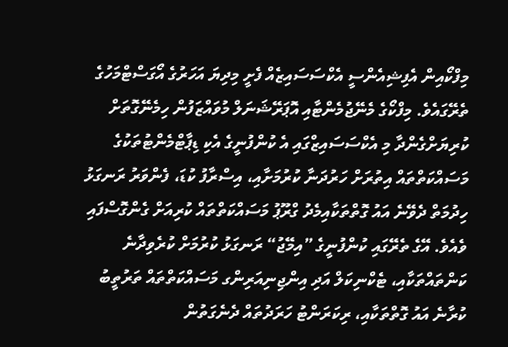މިފްކޯއިން އެފިޝިއެންސީ އެކްސަސައިޒެއް ފެށީ މިދިޔަ އަހަރުގެ އޯގަސްޓްމަހުގެ ތެރޭގައެވެ. މިފްކޯގެ މެނޭޖުމެންޓާއި އޮޕަރޭޝަނަލް މުވައްޒަފުން ހިމެނޭގޮތަށް ކުރިޔަށްގެންދާ މި އެކްސަސައިޒްގައި އެ ކުންފުނީގެ އެކި ޑިޕާޓްމެންޓުތަކުގެ މަސައްކަތްތައް އިތުރަށް ހަރުދަނާ ކުރުމަށާއި، އިސްރާފު ކުޑަ، ފެންވަރު ރަނގަޅު ހިދުމަތް ދެވޭނެ އައު ގޮތްތަކާއިމެދު ގްރޫޕު މަސައްކަތްތައް ކުރިއަށް ގެންގޮސްފައި ވެއެވެ. އޭގެ ތެރޭގައި ކުންފުނީގެ ”އިމޭޖު“ ރަނގަޅު ކުރުމަށް ކުރެވިދާނެ ކަންތައްތަކާއި، ޓެކްނިކަލް އަދި އިންޖިނިއަރިންގ މަސައްކަތްތައް ތަރުތީބު ކުރާނެ އައު ގޮތްތަކާއި، ރިކަރަންޓު ހަރަދުތައް ދެނެގަތުން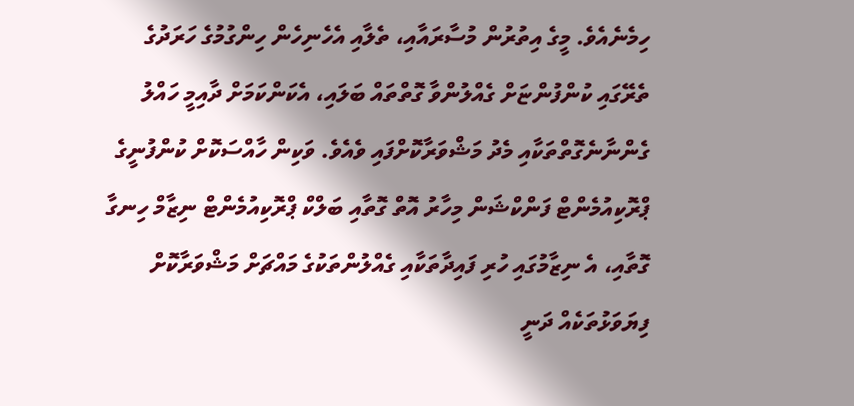ހިމެނެއެވެ. މީގެ އިތުރުން މުސާރައާއި، ތެލާއި އެހެނިހެން ހިންގުމުގެ ހަރަދުގެ ތެރޭގައި ކުންފުންޏަށް ގެއްލުންވާ ގޮތްތައް ބަލައި، އެކަންކަމަށް ދާއިމީ ހައްލު ގެންނާނެގޮތްތަކާއި މެދު މަޝްވަރާކޮށްފައި ވެއެވެ. ވަކިން ހާއްސަކޮށް ކުންފުނީގެ ޕްރޮކިއުމެންޓް ފަންކްޝަން މިހާރު އޮތް ގޮތާއި ބަލްކް ޕްރޮކިއުމެންޓް ނިޒާމް ހިނގާ ގޮތާއި، އެ ނިޒާމުގައި ހުރި ފައިދާތަކާއި ގެއްލުންތަކުގެ މައްޗަށް މަޝްވަރާކޮށް ފިޔަވަޅުތަކެއް ދަނީ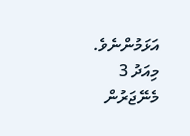އަޅަމުންނެވެ.
މިއަދު 3 މެނޭޖަރުން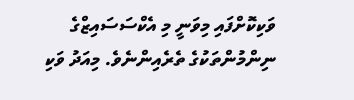ވަކިކޮށްފައި މިވަނީ މި އެކްސަސައިޒްގެ ނިންމުންތަކުގެ ތެރެއިންނެވެ. މިއަދު ވަކި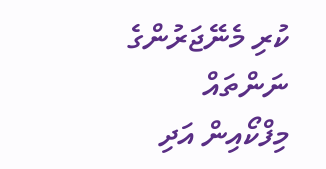ކުރި މެނޭޖަރުންގެ ނަންތައް މިފްކޯއިން އަދި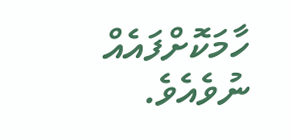ހާމަކޮށްފައެއް ނުވެއެވެ.